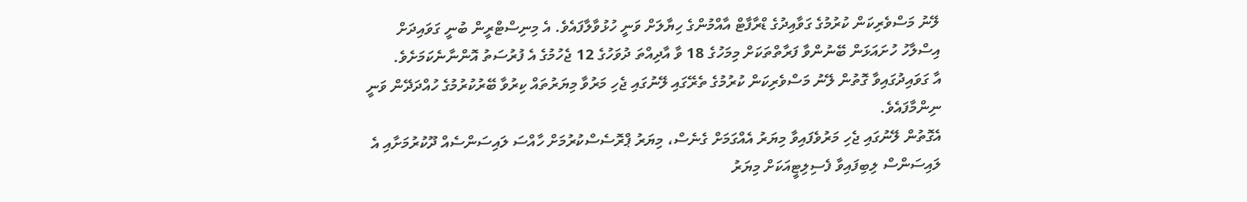ލޭނު މަސްވެރިކަން ކުރުމުގެ ގަވާއިދުގެ ޑްރާފާޓް އާއްމުންގެ ހިޔާލަށް ވަނީ ހުޅުވާލާފައެވެ. އެ މިނިސްޓްރީން ބުނީ ގަވައިދަށް އިސްލާހު ހުށައަޅަން ބޭނުންވާ ފަރާތްތަކަށް މިމަހުގެ 18 ވާ އާދިއްތަ ދުވަހުގެ 12 ޖެހުމުގެ އެ ފުރުސަތު އޮންނާނެކަމަށެވެ.
އާ ގަވައިދުގައިވާ ގޮތުން ލޭނު މަސްވެރިކަން ކުރުމުގެ ތެރޭގައި ލޭނުގައި ޖެހި މަރުވާ މިޔަރުތައް ކިރުވާ ބޭރުކުރުމުގެ ހުއްދަދޭން ވަނީ ނިންމާފައެވެ.
އެގޮތުން ލޭނުގައި ޖެހި މަރުވެފައިވާ މިޔަރު އެއްގަމަށް ގެނެސް، މިޔަރު ޕްރޮސެސްކުރުމަށް ހާއްސަ ލައިސަންސެއް ދޫކުރުމަށާއި އެ ލައިސަންސް ލިބިފައިވާ ފެސިލިޓީއަކަށް މިޔަރު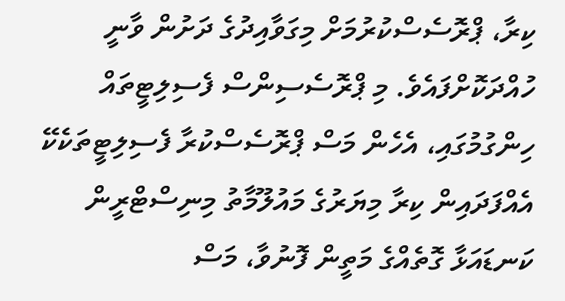ކިރާ، ޕްރޮސެސްކުރުމަށް މިގަވާއިދުގެ ދަށުން ވާނީ ހުއްދަކޮށްފައެވެ. މި ޕްރޮސެސިންސް ފެސިލިޓީތައް ހިންގުމުގައި، އެހެން މަސް ޕްރޮސެސްކުރާ ފެސިލިޓީތަކެކޭ އެއްފަދައިން ކިރާ މިޔަރުގެ މައުލޫމާތު މިނިސްޓްރީން ކަނޑައަޅާ ގޮތެއްގެ މަތީން ފޮނުވާ، މަސް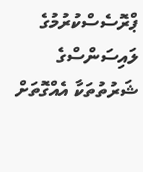ޕްރޮސެސްކުރުމުގެ ލައިސަންސްގެ ޝަރުތުތަކާ އެއްގޮތަށް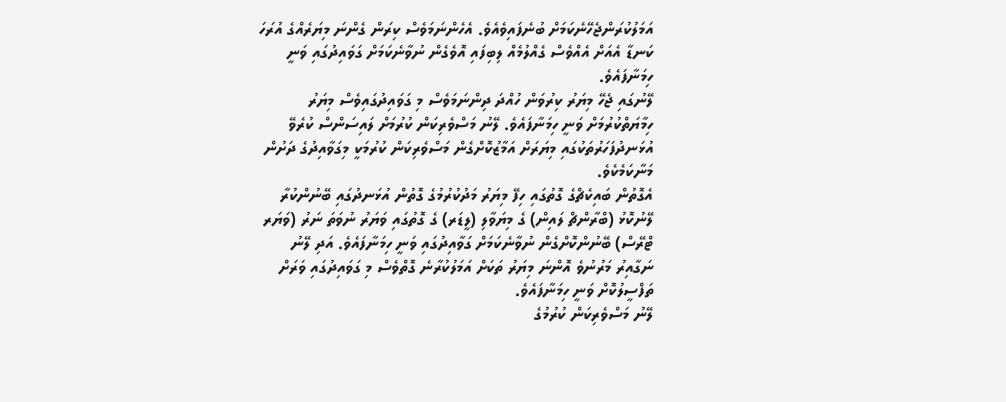އަމަލުކުރަންޖެހޭނެކަމަށް ބުނެފައިވެއެވެ. އެހެންނަމަވެސް ކިރަން ގެންނަ މިޔަރެއްގެ އުރަހަ ކަނޑާ އެއަށް އެއްވެސް ގެއްލުމެއް ލިބިފައި އޮވެގެން ނުވާނެކަމަށް ގަވައިދުގައި ވަނީ ހިމަނާފައެވެ.
ލޭނުގައި ޖެހޭ މިޔަރު ކިރުވަން ހުއްދަ ދިންނަމަވެސް މި ގަވައިދުގައިވެސް މިޔަރު ހިމާޔަތްކުރުމަށް ވަނީ ހިމަނާފައެވެ. ލޭނު މަސްވެރިކަން ކުރުމަށް ލައިސަންސް ކުރެވޭ އުޅަނދުފަހަރުތަކުގައި މިޔަރަށް އަމާޒުކޮށްގެން މަސްވެރިކަން ކުރުމަކީ މިގަވާއިދުގެ ދަށުން މަނާކަމެކެވެ.
އެގޮތުން ބައިކެޗްގެ ގޮތުގައި ހިފޭ މިޔަރު މަދުކުރުމުގެ ގޮތުން އުޅަނދުގައި ބޭނުންކުރާ ލޭނުކޮޅު (ބްރާންޗް ލައިން) ގެ މިޔަވާލި (ލީޑަރ) ގެ ގޮތުގައި ވަޔަރު ނުވަތަ ނަރު (ވަޔަރ ޓްރޭސް) ބޭނުންކޮށްގެން ނުވާނެކަމަށް ގަވާއިދުގައި ވަނީ ހިމަނާފައެވެ. އަދި ލޭނު ނަގާއިރު މަރުނުވެ އޮންނަ މިޔަރު ތަކަށް އަމަލުކުރާނެ ގޮތްވެސް މި ގަވައިދުގައި ވަރަށް ތަފްސީލުކޮށް ވަނީ ހިމަނާފައެވެ.
ލޭނު މަސްވެރިކަން ކުރުމުގެ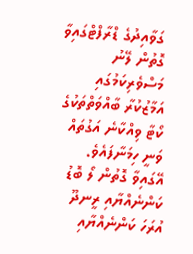ގަވާއިދުގެ ޑްރާފްޓްގައިވާ ގޮތުން ލޭނު މަސްވެރިކަމުގައި އަމާޒުކުރާ ބާއްވަތްތަކުގެ ކޯޓާ ވިއްކާނެ އަގުތައް ވަނީ ހިމަނާފައެވެ.
އޭގައިވާ ގޮތުން ލޯ ބޮޑު ކަންނެއްޔާއި ރީނދޫ އުރަހަ ކަންނެއްޔާއި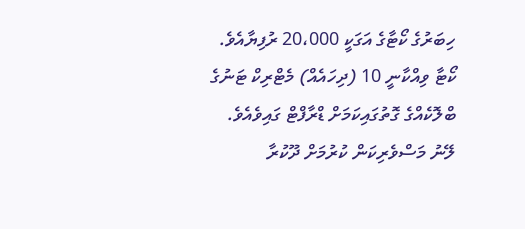ހިބަރުގެ ކޯޓާގެ އަގަކީ 20،000 ރުފިޔާއެވެ. ކޯޓާ ވިއްކާނީ 10 (ދިހައެއް) މެޓްރިކް ޓަނުގެ ބްލޮކެއްގެ ގޮތުގައިކަމަށް ޑްރާފްޓް ގައިވެއެވެ.
ލޭނު މަސްވެރިކަން ކުރުމަށް ދޫކުރާ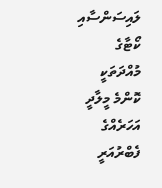ލައިސަންސާއި ކޯޓާގެ މުއްދަތަކީ ކޮންމެ މީލާދީ އަހަރެއްގެ ފެބްރުއަރީ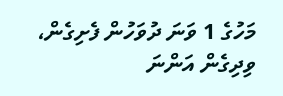މަހުގެ 1 ވަނަ ދުވަހުން ފެށިގެން، ވިދިގެން އަންނަ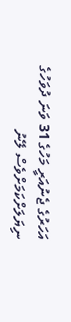އަހަރުގެ ޖެނުއަރީ މަހުގެ 31 ވަނަ ދުވަހުގެ ނިޔަލަށްކަމަށްވެސް ލޭނު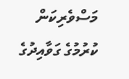މަސްވެރިކަން ކުރުމުގެ ގަވާއިދުގެ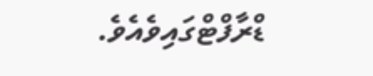ޑްރާފްޓްގައިވެއެވެ.